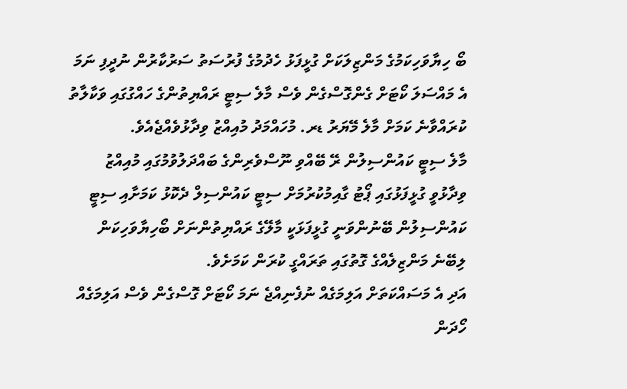ބޯ ހިޔާވަހިކަމުގެ މަންޒިލަކަށް ގުޅީފަޅު ހެދުމުގެ ފުރުސަތު ސަރުކާރުން ނުދީފި ނަމަ އެ މައްސަލަ ކޯޓަށް ގެންގޮސްގެން ވެސް މާލެ ސިޓީ ރައްޔިތުންގެ ހައްގުގައި ވަކާލާތު ކުރައްވާނެ ކަމަށް މާލެ މޭޔަރު ޑރ. މުހައްމަދު މުއިއްޒު ވިދާޅުވެއްޖެއެވެ.
މާލެ ސިޓީ ކައުންސިލުން ރޭ ބޭއްވި ނޫސްވެރިންގެ ބައްދަލުވުމުގައި މުއިއްޒު ވިދާޅުވީ ގުޅީފަޅުގައި ޕޯޓު ގާއިމުކުރުމަށް ސިޓީ ކައުންސިލް ދެކޮޅު ކަމަށާއި ސިޓީ ކައުންސިލުން ބޭނުންވަނީ ގުޅީފަޅަކީ މާލޭގެ ރައްޔިތުންނަށް ބޯހިޔާވަހިކަން ލިބޭނެ މަންޒިލެއްގެ ގޮތުގައި ތަރައްގީ ކުރަން ކަމަށެވެ.
އަދި އެ މަސައްކަތަށް އަލިމަގެއް ނުފެނިއްޖެ ނަމަ ކޯޓަށް ގޮސްގެން ވެސް އަލިމަގެއް ހޯދަން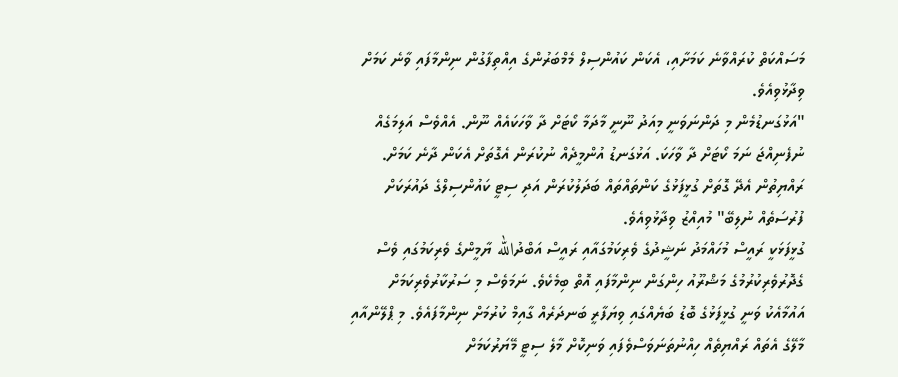މަސައްކަތް ކުރައްވާނެ ކަމަށާއި، އެކަން ކައުންސިލް މެމްބަރުންގެ އިއްތިފާގުން ނިންމާފައި ވާނެ ކަމަށް ވިދާޅުވިއެވެ.
"އަޅުގަނޑުމެން މި ދަންނަވަނީ މިއަދު ނޫނީ މާދަމާ ކޯޓަށް ދާ ވާހަކައެއް ނޫން. އެއްވެސް އަލިމަގެއް ނުފެނިއްޖަ ނަމަ ކޯޓަށް ދާ ވާހަކަ. އަޅުގަނޑު އުންމީދެއް ނުކުރަން އެގޮތަށް އެކަން ދާނެ ކަމަށް. ރައްޔިތުން އެދޭ ގޮތަށް ގުޅީފަޅުގެ ކަންތައްތައް ބަދަލުކުރަން އަދި ސިޓީ ކައުންސިލްގެ ދައުރަކަށް ފުރުސަތެއް ނުލިބޭ" މުއިއްޒު ވިދާޅުވިއެވެ.
ގުޅީފަޅަކީ ރައީސް މުހައްމަދު ނަޝީދުގެ ވެރިކަމުގައާއި ރައީސް އަބްދުالله ޔާމީންގެ ވެރިކަމުގައި ވެސް ގެދޮރުވެރިކުރުމުގެ މަޝްރޫއު ހިންގަން ނިންމާފައި އޮތް ބިމެކެވެ. ނަމަވެސް މި ސަރުކާރުވެރިކަމަށް އައުމާއެކު ވަނީ ގުޅީފަޅުގެ ބޮޑު ބަޔެއްގައި ވިޔަފާރީ ބަނދަރެއް ގާއިމް ކުރުމަށް ނިންމާފައެވެ. މި ޕްލޭންއާއި މާލޭގެ އެތައް ރައްޔިތެއް ހިއްނުތަނަވަސްވެފައި ވަނިކޮށް މާލެ ސިޓީ މޭޔަރުކަމަށް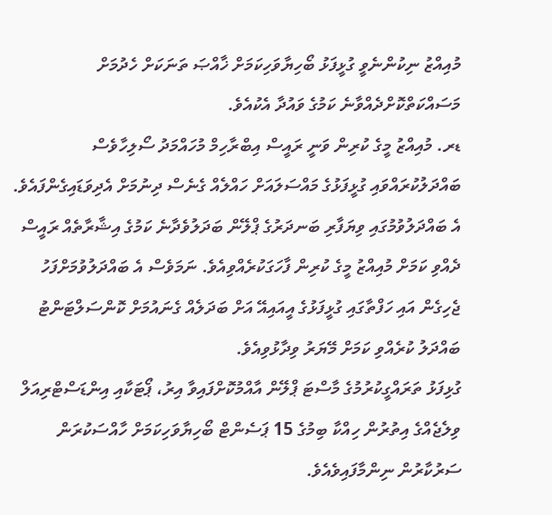މުއިއްޒު ނިކުންނެވީ ގުޅީފަޅު ބޯހިޔާވަހިކަމަށް ޚާއްޞަ ތަނަކަށް ހެދުމަށް މަސައްކަތްކޮށްދެއްވާނެ ކަމުގެ ވައުދާ އެކުއެވެ.
ޑރ. މުއިއްޒު މީގެ ކުރިން ވަނީ ރައީސް އިބްރާހިމް މުހައްމަދު ސޯލިހާވެސް ބައްދަލުކުރައްވައި ގުޅީފަޅުގެ މައްސަލައަށް ހައްލެއް ގެނެސް ދިނުމަށް އެދިވަޑައިގެންފައެވެ. އެ ބައްދަލުވުމުގައި ވިޔަފާރި ބަނދަރުގެ ޕްލޭން ބަދަލުވެދާނެ ކަމުގެ އިޝާރާތެއް ރައީސް ދެއްވި ކަމަށް މުއިއްޒު މީގެ ކުރިން ފާހަގަކުރެއްވިއެވެ. ނަމަވެސް އެ ބައްދަލުވުމަށްފަހު ޖެހިގެން އައި ހަފްތާގައި ގުޅީފަޅުގެ އީއައިއޭ އަށް ބަދަލެއް ގެނައުމަށް ކޮންސަލްޓަންޓު ބައްދަލު ކުރެއްވި ކަމަށް މޭޔަރު ވިދާޅުވިއެވެ.
ގުޅިފަޅު ތަރައްގީކުރުމުގެ މާސްޓަ ޕްލޭން އާއްމުކޮށްފައިވާ އިރު، ޕޯޓަކާއި އިންޑަސްޓްރިއަލް ވިލެޖެއްގެ އިތުރުން ހިއްކާ ބިމުގެ 15 ޕަސެންޓް ބޯހިޔާވަހިކަމަށް ހާއްސަކުރަން ސަރުކާރުން ނިންމާފައިވެއެވެ.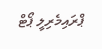ޕްރައިމެރިލީ ޕޯޓް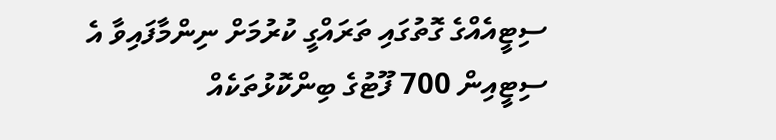ސިޓީއެއްގެ ގޮތުގައި ތަރައްގީ ކުރުމަށް ނިންމާފައިވާ އެ ސިޓީއިން 700 ފޫޓުގެ ބިންކޮޅުތަކެއް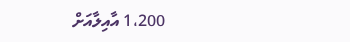1،200 އާއިލާއަށް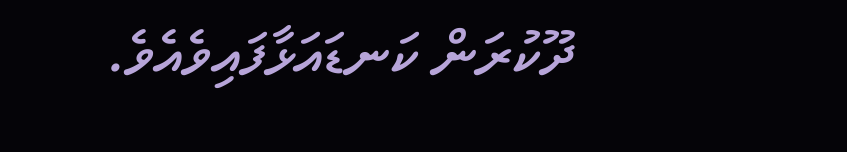ދޫކުރަން ކަނޑައަޅާފައިވެއެވެ.